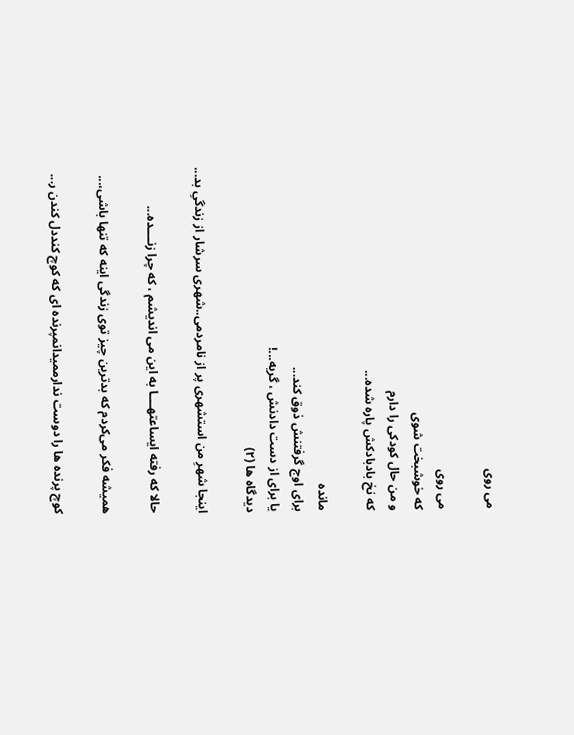می روی

می روی
که خوشبخت شوی
و من حال کودکی را دارم
که نخ بادبادکش پاره شده...

مانده
برای اوج گرفتنش ذوق کند...
یا برای از دست دادنش ، گریه...!
دیدگاه ها (۲)

اینجا شهرِ من استشهری پر از نامردمی..شهری سرشار از زندگیِ بد...

حالا که رفته ایساعتهــــا به این می اندیشم ، که چرا زنــــده...

همیشه فکر می‌کردم که بدترین چیز توی زندگی اینه که تنها باشی،...

کوچ پرنده ها را دوست ندارممیدانمپرنده ای که کوچ کنددل کندن ر...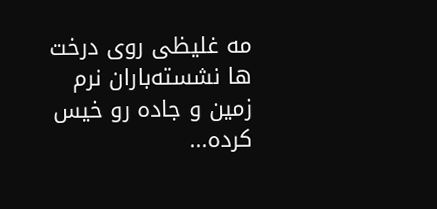مه غلیظی روی درخت ها نشسته‌باران نرم زمین و جاده رو خیس کرده...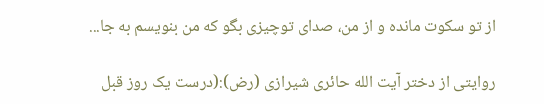از تو سکوت مانده و از من، صدای توچیزی بگو که من بنویسم به جا...

روایتی از دختر آیت الله حائری شیرازی (رض):(درست یک روز قبل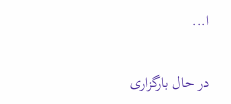ا...

در حال بارگزاری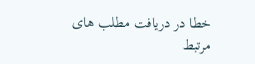خطا در دریافت مطلب های مرتبط